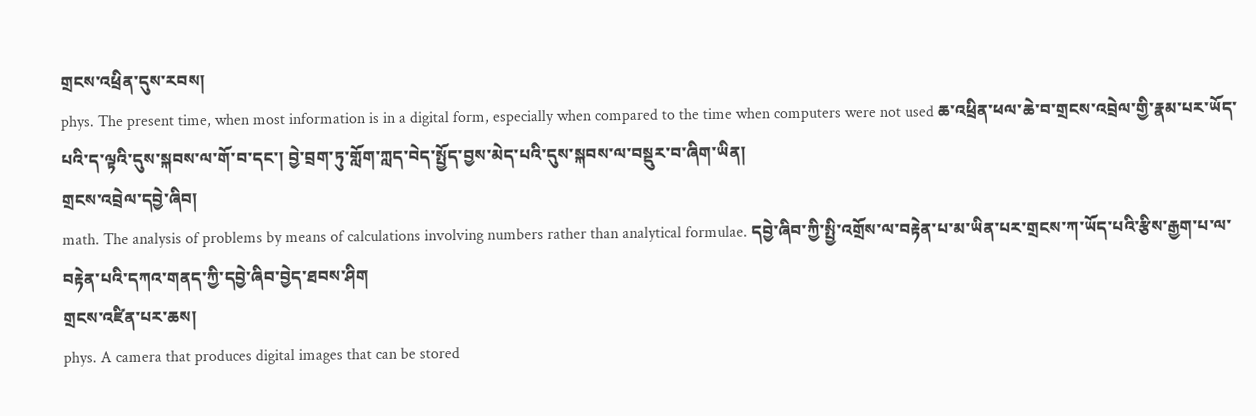གྲངས་འཕྲིན་དུས་རབས།
phys. The present time, when most information is in a digital form, especially when compared to the time when computers were not used ཆ་འཕྲིན་ཕལ་ཆེ་བ་གྲངས་འབྲེལ་གྱི་རྣམ་པར་ཡོད་པའི་ད་ལྟའི་དུས་སྐབས་ལ་གོ་བ་དང་། བྱེ་བྲག་ཏུ་གློག་ཀླད་བེད་སྤྱོད་བྱས་མེད་པའི་དུས་སྐབས་ལ་བསྡུར་བ་ཞིག་ཡིན།
གྲངས་འབྲེལ་དབྱེ་ཞིབ།
math. The analysis of problems by means of calculations involving numbers rather than analytical formulae. དབྱེ་ཞིབ་ཀྱི་སྤྱི་འགྲོས་ལ་བརྟེན་པ་མ་ཡིན་པར་གྲངས་ཀ་ཡོད་པའི་རྩིས་རྒྱག་པ་ལ་བརྟེན་པའི་དཀའ་གནད་ཀྱི་དབྱེ་ཞིབ་བྱེད་ཐབས་ཤིག
གྲངས་འཛིན་པར་ཆས།
phys. A camera that produces digital images that can be stored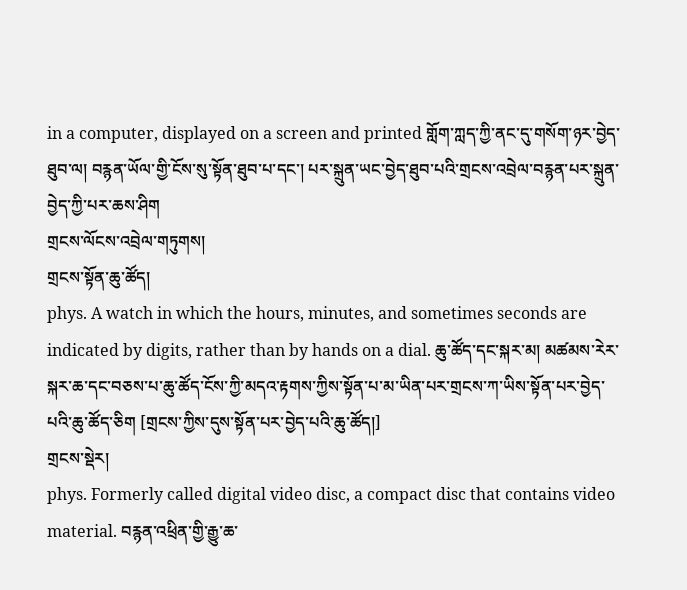in a computer, displayed on a screen and printed གློག་ཀླད་ཀྱི་ནང་དུ་གསོག་ཉར་བྱེད་ཐུབ་ལ། བརྙན་ཡོལ་གྱི་ངོས་སུ་སྟོན་ཐུབ་པ་དང་། པར་སྐྲུན་ཡང་བྱེད་ཐུབ་པའི་གྲངས་འབྲེལ་བརྙན་པར་སྐྲུན་བྱེད་ཀྱི་པར་ཆས་ཤིག
གྲངས་ལོངས་འབྲེལ་གཏུགས།
གྲངས་སྟོན་ཆུ་ཚོད།
phys. A watch in which the hours, minutes, and sometimes seconds are indicated by digits, rather than by hands on a dial. ཆུ་ཚོད་དང་སྐར་མ། མཚམས་རེར་སྐར་ཆ་དང་བཅས་པ་ཆུ་ཚོད་ངོས་ཀྱི་མདའ་རྟགས་ཀྱིས་སྟོན་པ་མ་ཡིན་པར་གྲངས་ཀ་ཡིས་སྟོན་པར་བྱེད་པའི་ཆུ་ཚོད་ཅིག [གྲངས་ཀྱིས་དུས་སྟོན་པར་བྱེད་པའི་ཆུ་ཚོད།]
གྲངས་སྡེར།
phys. Formerly called digital video disc, a compact disc that contains video material. བརྙན་འཕྲིན་གྱི་རྒྱུ་ཆ་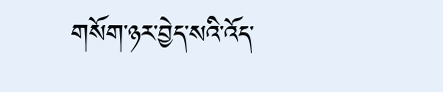གསོག་ཉར་བྱེད་སའི་འོད་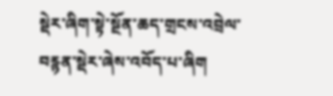སྡེར་ཞིག་སྟེ་སྔོན་ཆད་གྲངས་འབྲེལ་བརྙན་སྡེར་ཞེས་འབོད་པ་ཞིག